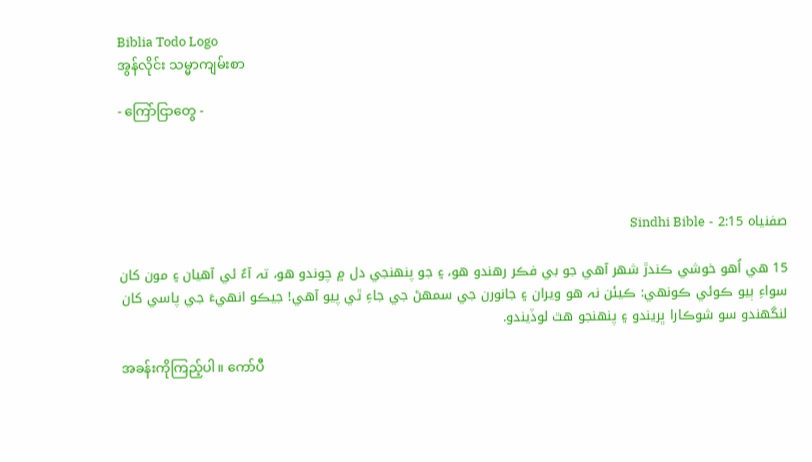Biblia Todo Logo
အွန်လိုင်း သမ္မာကျမ်းစာ

- ကြော်ငြာတွေ -




صفنياہ 2:15 - Sindhi Bible

15 هي اُهو خوشي ڪندڙ شهر آهي جو بي فڪر رهندو هو، ۽ جو پنهنجي دل ۾ چوندو هو، تہ آءٌ ئي آهيان ۽ مون کان سواءِ ٻيو ڪوئي ڪونهي: ڪيئن نہ هو ويران ۽ جانورن جي سمهڻ جي جاءِ ٿي پيو آهي! جيڪو انهيءَ جي پاسي کان لنگهندو سو شوڪارا ڀريندو ۽ پنهنجو هٿ لوڏيندو.

အခန်းကိုကြည့်ပါ။ ကော်ပီ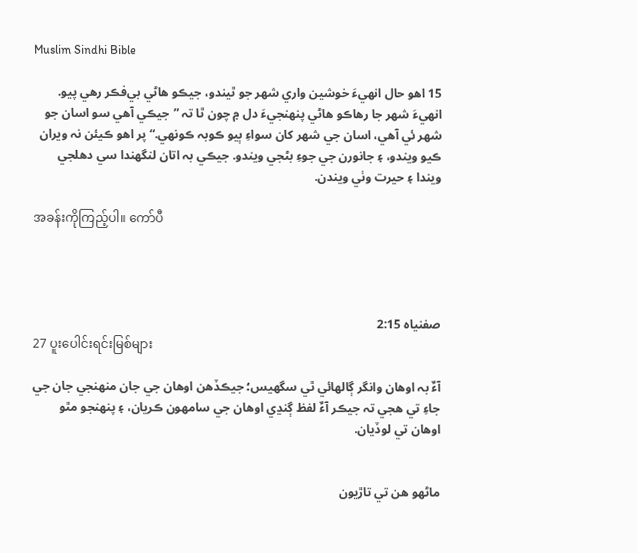Muslim Sindhi Bible

15 اهو حال انهيءَ خوشين واري شهر جو ٿيندو، جيڪو هاڻي بي‌فڪر رهي پيو. انهيءَ شهر جا رهاڪو هاڻي پنهنجيءَ دل ۾ چون ٿا تہ ”جيڪي آهي سو اسان جو شهر ئي آهي، اسان جي شهر کان سواءِ ٻيو ڪوبہ ڪونهي.“ پر اهو ڪيئن نہ ويران ڪيو ويندو، ۽ جانورن جي جوءِ بڻجي ويندو. جيڪي بہ اتان لنگھندا سي دهلجي ويندا ۽ حيرت وٺي ويندن.

အခန်းကိုကြည့်ပါ။ ကော်ပီ




صفنياہ 2:15
27 ပူးပေါင်းရင်းမြစ်များ

آءٌ بہ اوهان وانگر ڳالهائي ٿي سگهيس؛ جيڪڏهن اوهان جي جان منهنجي جان جي جاءِ تي هجي تہ جيڪر آءٌ لفظ ڳنڍي اوهان جي سامهون ڪريان، ۽ پنهنجو مٿو اوهان تي لوڏيان.


ماڻهو هن تي تاڙيون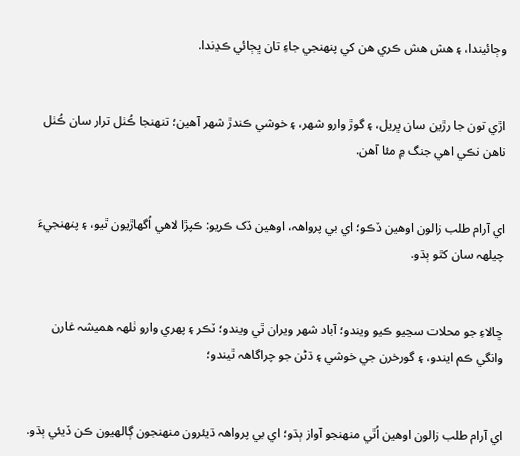وڄائيندا، ۽ هش هش ڪري هن کي پنهنجي جاءِ تان ڀڄائي ڪڍندا.


اڙي تون جا رڙين سان ڀريل، ۽ گوڙ وارو شهر، ۽ خوشي ڪندڙ شهر آهين؛ تنهنجا ڪُٺل ترار سان ڪُٺل ناهن نڪي اهي جنگ ۾ مئا آهن.


اي آرام طلب زالون اوهين ڏڪو؛ اي بي پرواهہ، اوهين ڏک ڪريو: ڪپڙا لاهي اُگهاڙيون ٿيو، ۽ پنهنجيءَ چيلهہ سان کٿو ٻڌو.


ڇالاءِ جو محلات سڃيو ڪيو ويندو؛ آباد شهر ويران ٿي ويندو؛ ٽڪر ۽ پهري وارو ٺلهہ هميشہ غارن وانگي ڪم ايندو، ۽ گورخرن جي خوشي ۽ ڌڻن جو چراگاهہ ٿيندو؛


اي آرام طلب زالون اوهين اُٿي منهنجو آواز ٻڌو؛ اي بي پرواهہ ڌيئرون منهنجون ڳالهيون ڪن ڏيئي ٻڌو.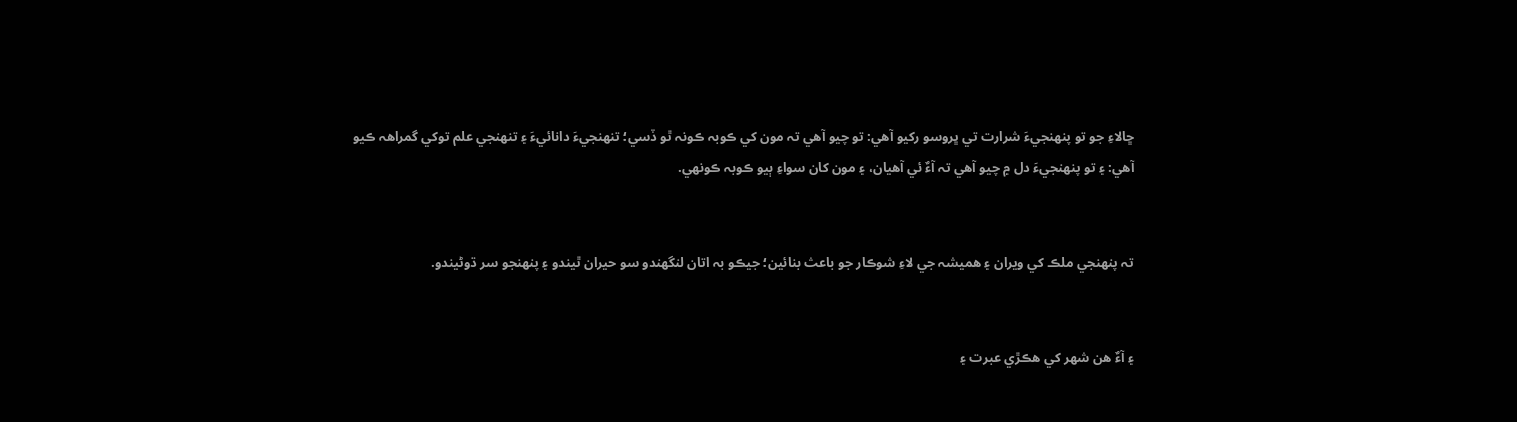ڇالاءِ جو تو پنهنجيءَ شرارت تي ڀروسو رکيو آهي: تو چيو آهي تہ مون کي ڪوبہ ڪونہ ٿو ڏسي؛ تنهنجيءَ دانائيءَ ۽ تنهنجي علم توکي گمراهہ ڪيو آهي: ۽ تو پنهنجيءَ دل ۾ چيو آهي تہ آءٌ ئي آهيان، ۽ مون کان سواءِ ٻيو ڪوبہ ڪونهي.


تہ پنهنجي ملڪ کي ويران ۽ هميشہ جي لاءِ شوڪار جو باعث بنائين؛ جيڪو بہ اتان لنگهندو سو حيران ٿيندو ۽ پنهنجو سر ڌوڻيندو.


۽ آءٌ هن شهر کي هڪڙي عبرت ۽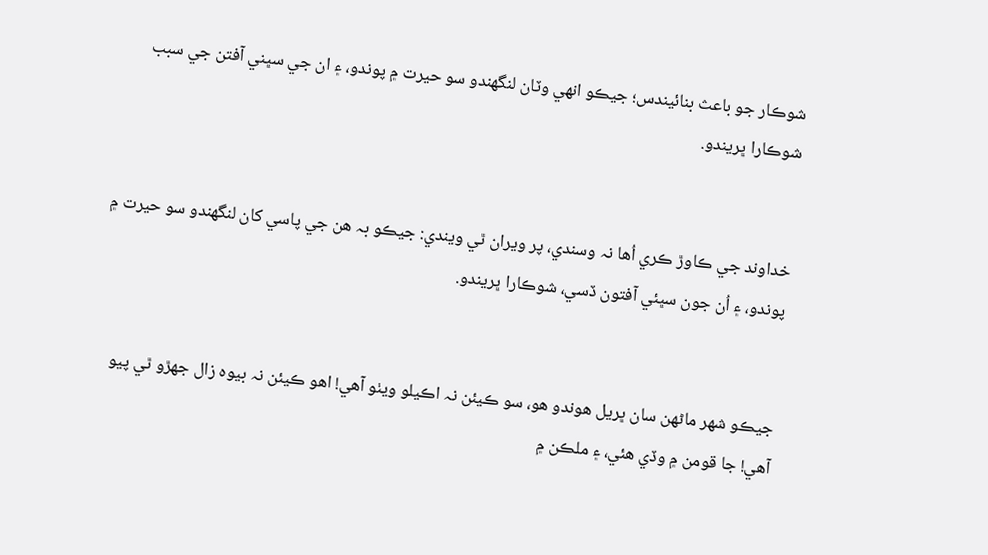شوڪار جو باعث بنائيندس؛ جيڪو انهي وٽان لنگهندو سو حيرت ۾ پوندو، ۽ ان جي سڀني آفتن جي سبب شوڪارا ڀريندو.


خداوند جي ڪاوڙ ڪري اُها نہ وسندي، پر ويران ٿي ويندي: جيڪو بہ هن جي پاسي کان لنگهندو سو حيرت ۾ پوندو، ۽ اُن جون سڀئي آفتون ڏسي، شوڪارا ڀريندو.


جيڪو شهر ماڻهن سان ڀريل هوندو هو، سو ڪيئن نہ اڪيلو ويٺو آهي! اهو ڪيئن نہ بيوہ زال جهڙو ٿي پيو آهي! جا قومن ۾ وڏي هئي، ۽ ملڪن ۾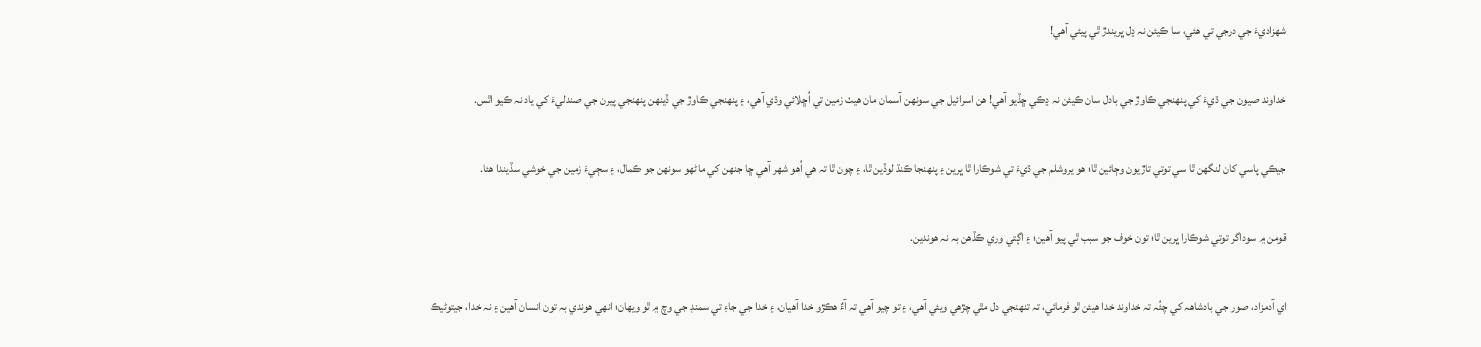شهزاديءَ جي درجي تي هئي، سا ڪيئن نہ ڍل ڀريندڙ ٿي پيئي آهي!


خداوند صيون جي ڌيءَ کي پنهنجي ڪاوڙ جي بادل سان ڪيئن نہ ڍڪي ڇڏيو آهي! هن اسرائيل جي سونهن آسمان مان هيٺ زمين تي اُڇلائي وڌي آهي، ۽ پنهنجي ڪاوڙ جي ڏينهن پنهنجي پيرن جي صندليءَ کي ياد نہ ڪيو اٿس.


جيڪي پاسي کان لنگهن ٿا سي توتي تاڙيون وڄائين ٿا؛ هو يروشلم جي ڌيءَ تي شوڪارا ٿا ڀرين ۽ پنهنجا ڪنڌ لوڏين ٿا، ۽ چون ٿا تہ هي اُهو شهر آهي ڇا جنهن کي ماڻهو سونهن جو ڪمال، ۽ سڄيءَ زمين جي خوشي سڏيندا هئا.


قومن ۾ سوداگر توتي شوڪارا ڀرين ٿا؛ تون خوف جو سبب ٿي پيو آهين؛ ۽ اڳتي وري ڪڏهن بہ نہ هوندين.


اي آدمزاد، صور جي بادشاهہ کي چئُہ تہ خداوند خدا هيئن ٿو فرمائي، تہ تنهنجي دل مٿي چڙهي ويئي آهي، ۽ تو چيو آهي تہ آءٌ هڪڙو خدا آهيان، ۽ خدا جي جاءِ تي سمنڊ جي وچ ۾ ٿو ويهان؛ انهي هوندي بہ تون انسان آهين ۽ نہ خدا، جيتوڻيڪ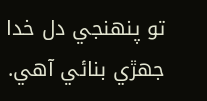تو پنهنجي دل خدا جهڙي بنائي آهي.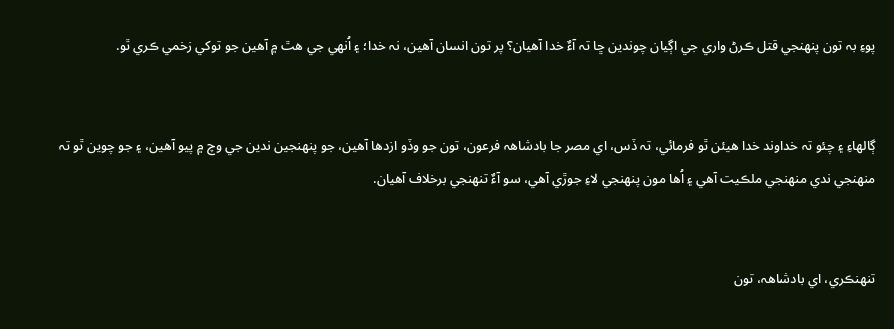پوءِ بہ تون پنهنجي قتل ڪرڻ واري جي اڳيان چوندين ڇا تہ آءٌ خدا آهيان؟ پر تون انسان آهين، نہ خدا؛ ۽ اُنهي جي هٿ ۾ آهين جو توکي زخمي ڪري ٿو.


ڳالهاءِ ۽ چئو تہ خداوند خدا هيئن ٿو فرمائي، تہ ڏس، اي مصر جا بادشاهہ فرعون، تون جو وڏو ازدها آهين، جو پنهنجين ندين جي وچ ۾ پيو آهين، ۽ جو چوين ٿو تہ منهنجي ندي منهنجي ملڪيت آهي ۽ اُها مون پنهنجي لاءِ جوڙي آهي، سو آءٌ تنهنجي برخلاف آهيان.


تنهنڪري، اي بادشاهہ، تون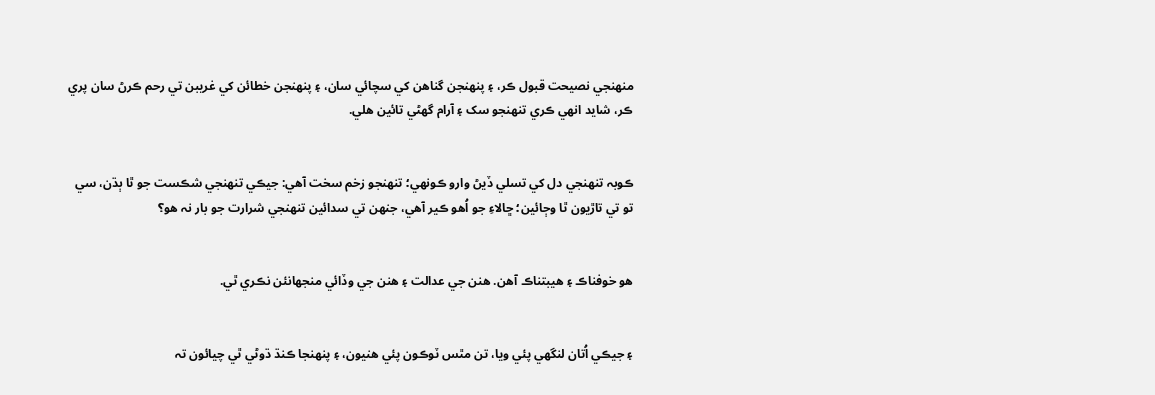منهنجي نصيحت قبول ڪر، ۽ پنهنجن گناهن کي سچائي سان، ۽ پنهنجن خطائن کي غريبن تي رحم ڪرڻ سان پري ڪر، شايد انهي ڪري تنهنجو سک ۽ آرام گهڻي تائين هلي.


ڪوبہ تنهنجي دل کي تسلي ڏيڻ وارو ڪونهي؛ تنهنجو زخم سخت آهي: جيڪي تنهنجي شڪست جو ٿا ٻڌن، سي تو تي تاڙيون ٿا وڄائين؛ ڇالاءِ جو اُهو ڪير آهي، جنهن تي سدائين تنهنجي شرارت جو بار نہ هو؟


هو خوفناڪ ۽ هيبتناڪ آهن. هنن جي عدالت ۽ هنن جي وڏائي منجهانئن نڪري ٿي.


۽ جيڪي اُتان لنگهي پئي ويا، تن مٿس ٽوڪون پئي هنيون، ۽ پنهنجا ڪنڌ ڌوڻي ٿي چيائون تہ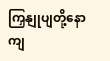ကြှနျုပျတို့နောကျ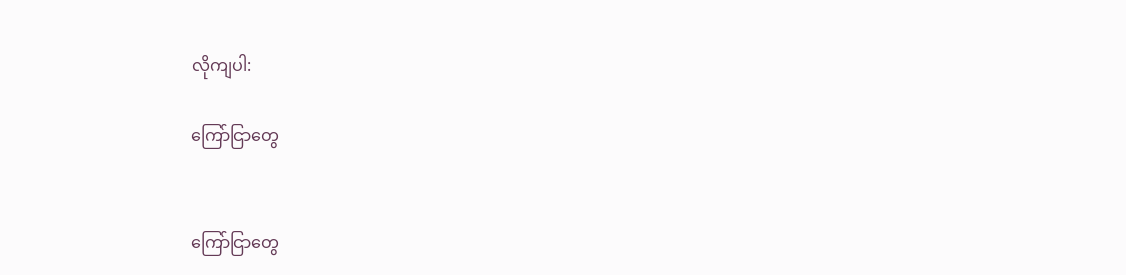လိုကျပါ:

ကြော်ငြာတွေ


ကြော်ငြာတွေ